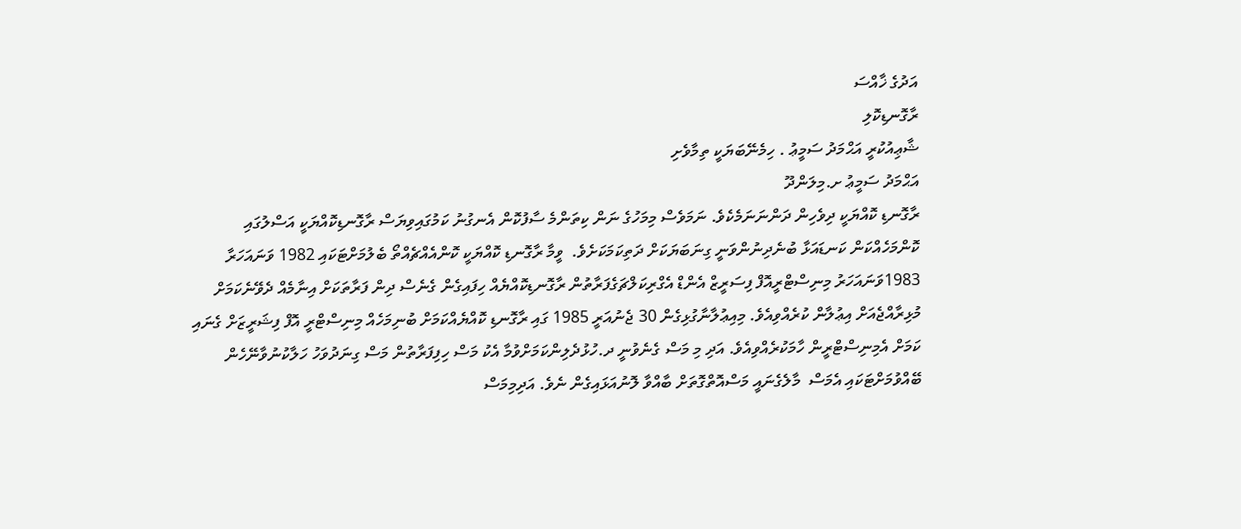އަދުގެ ޚާއްސަ
ރާގޮނޑިކޮލި
ޝާޢިއުކުރީ އަޙްމަދު ސަމީޢު . ހިމެނޭބަޔަކީ ތިމާވެށި
އަޙްމަދު ސަމީޢު ށ.މިލަންދޫ
ރާގޮނޑި ކޮއްޔަކީ ދިވެހިން ދަންނަނަމެކެވެ. ނަމަވެސް މިމަހުގެ ނަން ކިތަންމެ ސާފުކޮން އެނގުނު ކަމުގައިވިޔަސް ރާގޮނޑިކޮއްޔަކީ އަސްލުގައި ކޮންމަހެއްކަން ކަނޑައަޅާ ބުނެދިނުންވަނީ ގިނަބަޔަކަށް ދަތިކަމަކަށެވެ.  ވީމާ ރާގޮނޑި ކޮއްޔަކީ ކޮންއެއްޗެއްތޯ ބެލުމަށްޓަކައި 1982 ވަނައަހަރާ 1983ވަނައަހަރު މިނިސްޓްރީއޮފް ފިސަރީޒް އެންޑް އެގްރިކަލްޗަގެފަރާތުން ރާގޮނޑިކޮއްޔެއް ހިފައިގެން ގެނެސް ދިން ފަރާތަކަށް އިނާމެއް ދެވޭނެކަމަށް މުޅިރާއްޖެއަށް އިޢުލާން ކުރެއްވިއެވެ. މިއިޢުލާނާގުޅިގެން 30 ޖެނުއަރީ 1985 ގައި ރާގޮނޑި ކޮއްޔެއްކަމަށް ބުނިމަހެއް މިނިސްޓްރީ އޮފް ފިޝަރީޒަށް ގެނައި ކަމަށް އެމިނިސްޓްރީން ހާމަކުރެއްވިއެވެ. އަދި މި މަސް ގެނެވުނީ ދ.ހުޅުދެލިންކަމަށްވުމާ އެކު މަސް ހިފިފަރާތުން މަސް ގިނަދުވަހު ހަލާކުނުވާނޭހެން ބޭއްވުމަށްޓަކައި އެމަސް  މާލެގެނައީ މަސްއޮތްގޮތަށް ބާއްވާ ލޮނުއަޅައިގެން ނެވެ. އަދިމިމަސް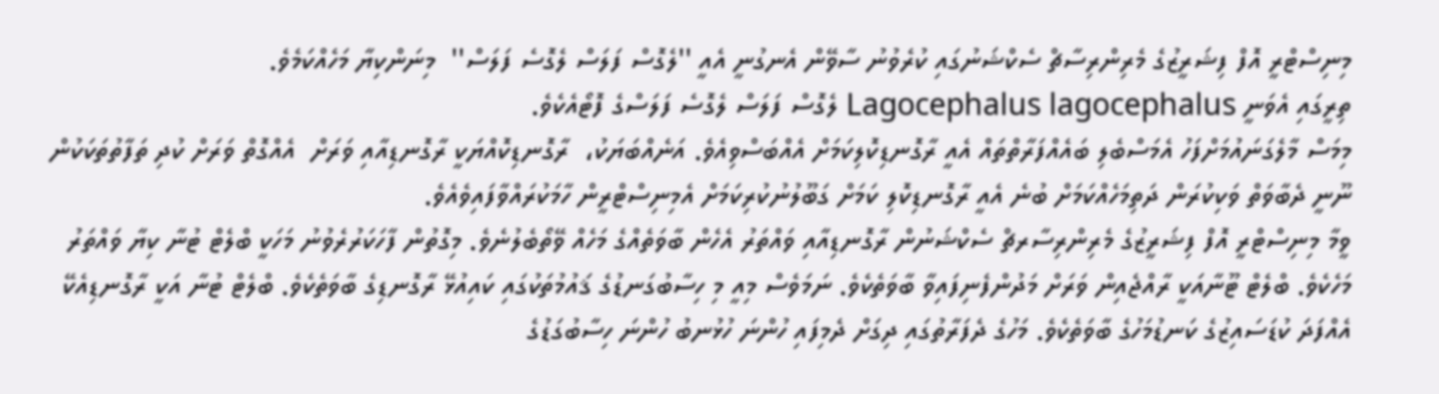މިނިސްޓްރީ އޮފް ފިޝަރީޒުގެ މެރިންރިސާޗް ސެކްޝަނުގައި ކުރެވުނު ސާވޭން އެނގުނީ އެއީ ''ލެގޮސް ފަލަސް ލެގޮސެ ފަލަސް''  މިނަންކިޔާ މަހެއްކަމެވެ.
ތިރީގައި އެވަނީ Lagocephalus lagocephalus ލެގޮސް ފަލަސް ލެގޮސެ ފަލަސްގެ ފޮޓޯއެކެވެ.
މިމަސް މާލެގަނައުމަށްފަހު އެމަސްބެލި ބައެއްފަރާތްތައް އެއީ ރާގޮނޑިކޮލިކަމަށް އެއްބަސްވިއެވެ. އަނެއްބަޔަކު،  ރާގޮނޑިކޮއްޔަކީ ރާގޮނޑިއާއި ވަރަށް  އެއްގޮތް ވަރަށް ކުދި ތަފާތުތަކަކުން ނޫނީ ދެބާވަތް ވަކިކުރަން ދަތިމަހެއްކަމަށް ބުނެ އެއީ ރާގޮނޑިކޮލި ކަމަށް ގަބޫލުނުކުރިކަމަށް އެމިނިސްޓްރީން ހާމަކުރައްވާފައިވެއެވެ.
ވީމާ މިނިސްޓްރީ އޮފް ފިޝަރީޒުގެ މެރިންރިސާރޗް ސެކްޝަނުން ރާގޮނޑިއާއި ވައްތަރު އެހެން ބާވަތެއްގެ މަހެއް ވޭތޯބެލުނެވެ. މިގޮތުން ފާހަކަރުރެވުނު މަހަކީ ބްލެޓް ޓުނާ ކިޔާ ވައްތަރު މަހެކެވެ. ބްލެޓް ޓޫނާއަކީ ރާއްޖެއިން ވަރަށް މަދުންފެނިފައިވާ ބާވަތެކެވެ. ނަމަވެސް މިއީ މި ހިސާބުގަނޑުގެ ޤައުމުތަކުގައި ކައިއުޅޭ ރާގޮނޑިގެ ބާވަތެކެވެ. ބްލެޓް ޓުނާ އަކީ ރާގޮނޑިއެކޭ އެއްފަދަ ކުޑަސައިޒުގެ ކަނޑުމަހުގެ ބާވަތެކެވެ. މަހުގެ ދެފަރާތުގައި ދިގަށް ދެމިފައި ހުންނަ ހުޅުނބު ހުންނަ ހިސާބުގަޑުގެ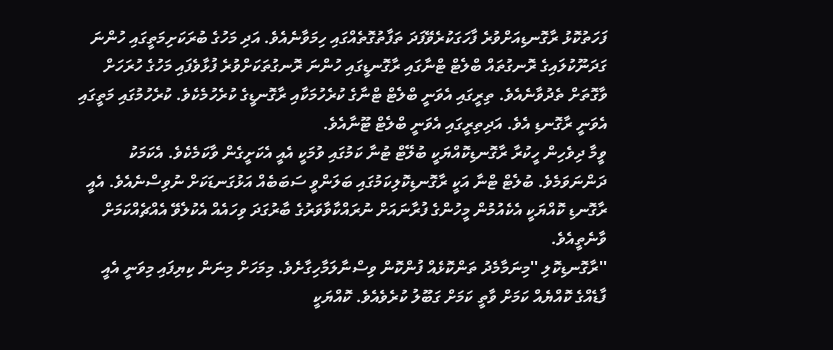ފަހަތުކޮޅު ރާގޮނޑިއަށްވުރެ ފާހަގަކުރެވޭފަދަ ތަފާތުގޮތެއްގައި ހިމަވާނެއެވެ. އަދި މަހުގެ ބުރަކަށިމަތީގައި ހުންނަ ގަދަނޫކުލައިގެ ރޮނގުތައް ބްލެޓް ޓްނާގައި ރާގޮނޑީގައި ހުންނަ ރޮނގުތަކަށްވުރެ ފުޅާވެފައި މަހުގެ ހުރަހަށް ވާގޮތަށް ތެދުވާނެއެވެ. ތިރީގައި އެވަނީ ބްލެޓް ޓްނާގެ ކުރެހުމަކާއި ރާގޮނޑީގެ ކުރެހުމެކެވެ. ކުރެހުމުގައި މަތީގައި އެވަނީ ރާގޮނޑި އެވެ. އަދިތިރީގައި އެވަނީ ބްލެޓް ޓޫނާއެވެ.
ވީމާ ދިވެހިން ހީކުރާ ރާގޮނޑިކޮއްޔަކީ ބުލޭޓް ޓުނާ ކަމުގައި ވުމަކީ އެއީ އެކަށީގެން ވާކަމެކެވެ. އެކަމަކު ދަންނަވަމެވެ. ބުލެޓް ޓްނާ އަކީ ރާގޮނޑިކޮލިކަމުގައި ބަލަންވީ ސަބަބެއް އަޅުގަނޑަކަށް ނުވިސްނެއެވެ. އެއީ ރާގޮނޑި ކޮއްޔަކީ އެކެއުމުން މީހުންގެ ފުރާނައަށް ނުރައްކާވާވަރުގެ ބާރުގަދަ ވިހައެއް އެކުލެވޭ އެއްޗެއްކަމަށް ވާނެތީއެވެ.
''ރާގޮނޑިކޮލި ''މިނަމާމެދު ތަންކޮޅެއް ފުންކޮން ވިސްނާލަމާހިގާށެވެ. މިމަހަށް މިނަން ކިޔިފައި މިވަނީ އެއީ ފާޑެއްގެ ކޮއްޔެއް ކަމަށް ވާތީ ކަމަށް ގަބޫލު ކުރެވެއެވެ. ކޮއްޔަކީ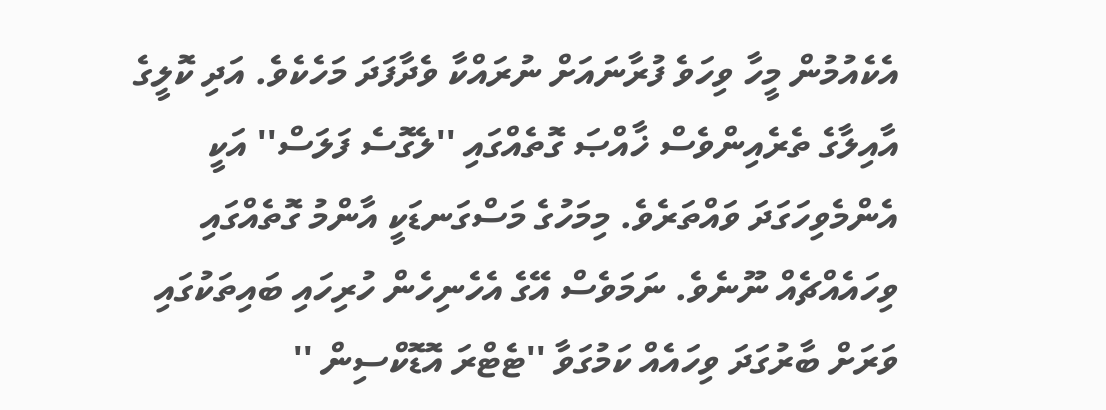އެކެއުމުން މީހާ ވިހަވެ ފުރާނައަށް ނުރައްކާ ވެދާފަދަ މަހެކެވެ. އަދި ކޮލީގެ އާއިލާގެ ތެރެއިންވެސް ޚާއްޞަ ގޮތެއްގައި ''ލެގޮސެ ފަލަސް'' އަކީ އެންމެވިހަގަދަ ވައްތަރެވެ. މިމަހުގެ މަސްގަނޑަކީ އާންމު ގޮތެއްގައި ވިހައެއްޗެއް ނޫނެވެ. ނަމަވެސް އޭގެ އެހެނިހެން ހުރިހައި ބައިތަކުގައި  ވަރަށް ބާރުގަދަ ވިހައެއް ކަމުގަވާ ''ޓެޓްރަ އޮޑޮކްސިން ''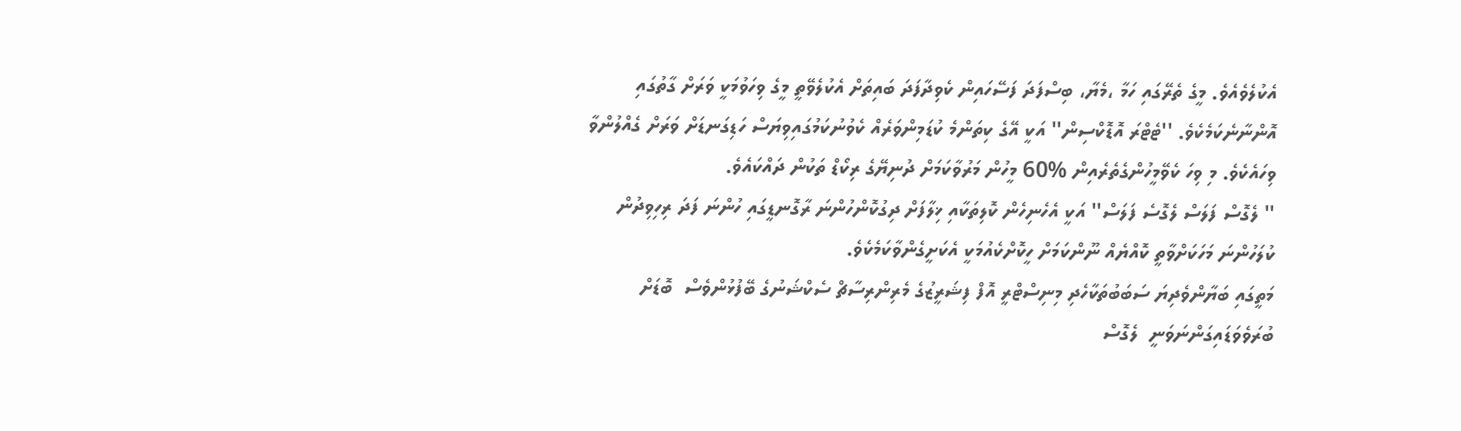އެކުލެވެއެވެ. މީގެ ތެރޭގައި ހަމާ ،މެޔާ، ބިސްފަދަ ފަސޭހައިން ކެވިދާފަދަ ބައިތަށް އެކުލެވޭތީ މީގެ ވިހަވުމަކީ ވަރަށް ގާތުގައި އޮންނާނެކަމެކެވެ. ''ޓެޓްރަ އޮޑޮކްސިން'' އަކީ އޭގެ ކިތަންމެ ކުޑަމިންވަރެއް ކެވުނުކަމުގައިވިޔަސް ހަޑިގަނޑަށް ވަރަށް ގެއްލުންވާ ވިހައެކެވެ. މި ވިހަ ކެވޭމީހުންގެތެރެއިން %60 މީހުން މަރުވާކަމަށް ދުނިޔޭގެ ރިކޯޑް ތަކުން ދައްކައެވެ.
'' ލެގޮސް ފަލަސް ލެގޮސެ ފަލަސް'' އަކީ އެހެނިހެން ކޮލިތަކާއި ޚިލާފަށް ދިގުކޮންހުންނަ ރާގޮނޑީގައި ހުންނަ ފަދަ ރިހިވިދުން ކުލަހުންނަ މަހަކަށްވާތީ ކޮއްޔެއް ނޫންކަމަށް ހީކޮށްކެއުމަކީ އެކަށީގެންވާކަމެކެވެ.
މަތީގައި ބަޔާންވެދިޔަ ސަބަބުތަކާހެދި މިނިސްޓްރީ އޮފް ފިޝަރީޒުގެ މެރިންރިސާޗް ސެކްޝަނުގެ ބޭފުޅުންވެސް  ބޮޑަށް ބުރަވެވަޑައިގަންނަވަނީ  ލެގޮސް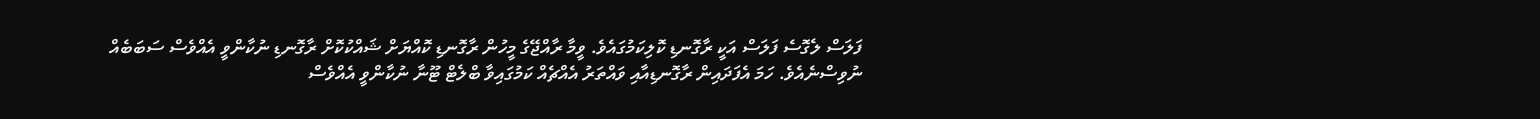ފަލަސް ލެގޮސެ ފަލަސް އަކީ ރާގޮނޑި ކޮލިކަމުގައެވެ. ވީމާ ރާއްޖޭގެ މީހުން ރާގޮނޑި ކޮއްޔަށް ޝައްކުކޮށް ރާގޮނޑި ނުކާންވީ އެއްވެސް ސަބަބެއް ނުވިސްނެއެވެ. ހަމަ އެފަދައިން ރާގޮނޑިއާއި ވައްތަރު އެއްޗެއް ކަމުގައިވާ ބްލެޓް ޓޫނާ ނުކާންވީ އެއްވެސް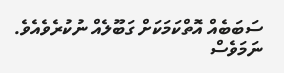ސަބަބެއް އޮތްކަމަކަށް ގަބޫލެއް ނުކުރެވެއެވެ. ނަމަވެސް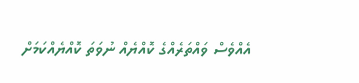އެއްވެސް ވައްތަރެއްގެ ކޮއްޔެއް ނުވަތަ ކޮއްޔެއްކަމަށް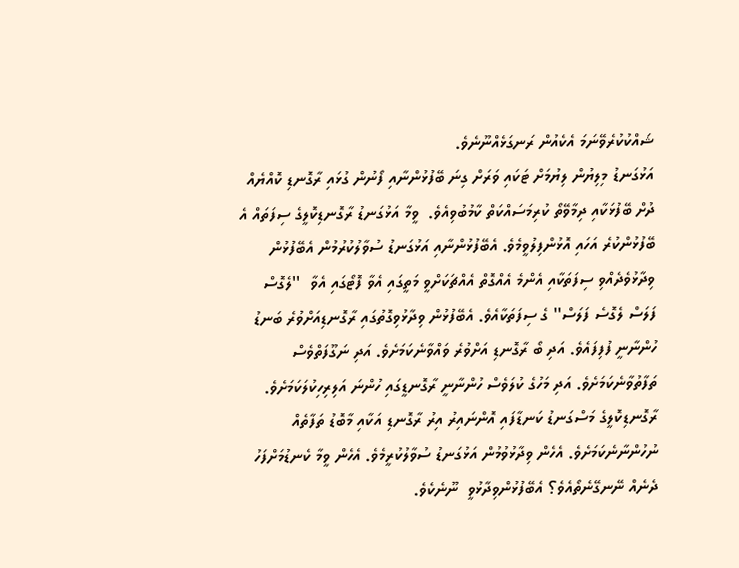ޝައްކުކުރެވޭނަމަ އެކެއުން ރަނގަޅެއްނޫނެވެ.
އަޅުގަނޑު މިލިޔުން ލިޔުމަށް ޓަކައި ވަރަށް ގިނަ ބޭފުޅުންނާއި ފޯނުން ގުޅައި ރާގޮނޑި ކޮއްޔެއް ދުށް ބޭފުޅަކާއި ދިމާވޭތޯ ކުރިމަސައްކަތް ކާމުބުވިއެވެ.  ވީމާ އަޅުގަނޑު ރާގޮނޑިކޮލީގެ ސިފަތައް އެ ބޭފުޅުންކުރެ އަހައި އޮޅުންފިލުވީމެވެ. އެބޭފުޅުންނާއި އަޅުގަނޑު ސުވާލުކުރުމުން އެބޭފުޅުން ވިދާޅުވެދެއްވި ސިފަތަކާއި އެންމެ އެއްގޮތް އެއްޗަކަށްވީ މަތީގައި އެވާ ފޮޓޯގައި އެވާ  ''ލެގޮސް ފަލަސް ލެގޮސެ ފަލަސް'' ގެ ސިފަތަކާއެވެ. އެބޭފުޅުން ވިދާޅުވިގޮތުގައި ރާގޮނޑިއަށްވުރެ ބަނޑު ހުންނާނީ ފުފިފައެވެ. އަދި ބޯ ރާގޮނޑި އަށްވުރެ ވައްވާނެކަމަށެވެ. އަދި ނަގޫފަތްވެސް ތަފާތުވާނެކަމަށެވެ. އަދި މަހުގެ ކުލަވެސް ހުންނާނީ ރާގޮނޑީގައި ހުންނަ އަލިރިހިކުލަކަމަށެވެ.  ރާގޮނޑިކޮލީގެ މަސްގަނޑު ކަނޑާފައި އޮންނައިރު އިރު ރާގޮނޑި އަކާއި މާބޮޑު ތަފާތެއް ނުހުންނާނެކަމަށެވެ. އެހެން ވިދާޅުވުމުން އަޅުގަނޑު ސުވާލުކުރީމެވެ. އެހެން ވީމާ ކެނޑުމަށްފަހު ދެނެއް ނޭނގޭނެތޯއެވެ؟ އެބޭފުޅުންވިދާޅުވީ  ނޫނެކެވެ.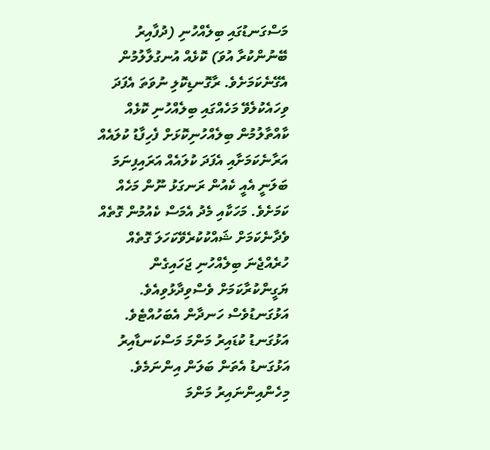މަސްގަނޑުގައި ބިލެއްހުނި (ދުފާއިރު ބޭނުންކުރާ އުވަ) ކޮޅެއް އުނގުލާލުމުން އެގޭނެކަމަށެވެ. ރާގޮނޑިކޮލި ނުވަތަ އެފަދަ ވިހައެކުލެވޭ މަހެއްގައި ބިލެއްހުނި ކޮޅެއް ކާއްތާލުމުން ބިލެއްހުނިކޮޅަށް ފެހިފާޑު ކުލައެއް އަރާނެކަމަށާއި އެފަދަ ކުލައެއް އަރައިފިނަމަ ބަލަނީ އެއީ ކެއުން ރަނގަޅު ނޫން މަހެއް ކަމަށެވެ. މަހަކާއި މެދު އެމަސް ކެއުމުން ގޮތެއް ވެދާނެކަމަށް ޝައްކުކުރެވޭކަހަލަ ގޮތެއް ހުރެއްޖެނަ ބިލެއްހުނި ޖަހައިގެން ޔަގީންކުރާކަމަށް ވެސްވިދާޅުވިއެވެ. އަޅުގަނޑުވެސް ހަނދާން އެބަހުއްޓެވެ. އަޅުގަނޑު ކުޑައިރު މަންމަ މަސްކަނޑާއިރު އަޅުގަނޑު އެތަން ބަލަން އިންނަމެވެ. މިހެންއިންނައިރު މަންމަ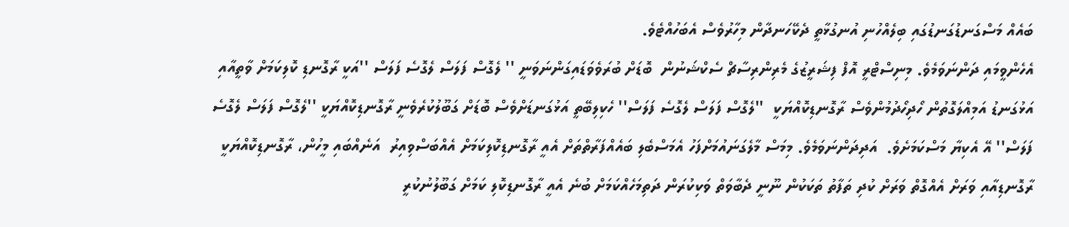ބައެއް މަސްގަނޑުގަނޑުގައި ބިލެއްހުނި އުނގުޅާތީ ދެކޭހަނދާން މިހާރުވެސް އެބަހުއްޓެވެ.
އެހެންވީމައި ދަންނަވަމެވެ. މިނިސްޓްރީ އޮފް ފިޝަރީޒުގެ މެރިންރިސާޗް ސެކްޝަނުން  ބޮޑަށް ބުރަވެވަޑައިގަންނަވަނީ '' ލެގޮސް ފަލަސް ލެގޮސެ ފަލަސް ''އަކީ ރާގޮނޑި ކޮލިކަމަށް ވާތީއާއި އަޅުގަނޑު އަމިއްލަގޮތުން ހޯދިހޯދުމުންވެސް ރާގޮނޑިކޮއްޔަކީ  ''ލެގޮސް ފަލަސް ލެގޮސެ ފަލަސް'' ހެކިލިބޭތީ އަޅުގަނޑަށްވެސް ބޮޑަށް ގަބޫލުކުރެވެނީ ރާގޮނޑިކޮއްޔަކީ ''ލެގޮސް ފަލަސް ލެގޮސެ ފަލަސް'' އޭ އެކިޔާ މަސްކަމަށެވެ.  އަދިދަންނަވަމެވެ. މިމަސް މާލެގަނައުމަށްފަހު އެމަސްބެލި ބައެއްފަރާތްތަށް އެއީ ރާގޮނޑިކޮލިކަމަށް އެއްބަސްވިއިރު  އަނެއްބައި މީހުން، ރާގޮނޑިކޮއްޔަކީ ރާގޮނޑިއާއި ވަރަށް އެއްގޮތް ވަރަށް ކުދި ތަފާތު ތަކަކުން ނޫނީ ދެބާވަތް ވަކިކުރަން ދަތިމަހެއްކަމަށް ބުނެ އެއީ ރާގޮނޑިކޮލި ކަމަށް ގަބޫލުނުކުރީ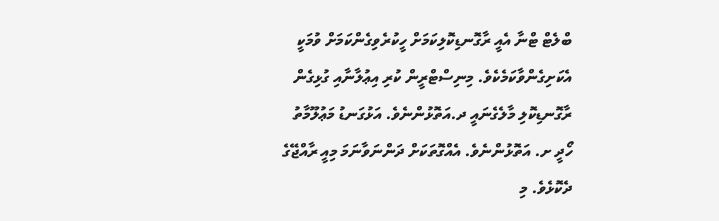ބްލެޓް ޓްނާ އެއީ ރާގޮނޑިކޮލިކަމަށް ހީކުރެވިގެންކަމަށް ވުމަކީ އެކަށިގެންވާކަމެކެވެ. މިނިސްޓްރީން ކުރި އިޢުލާނާއި ގުޅިގެން ރާގޮނޑިކޮލި މާލެގެނައީ ދ.އަތޮޅުންނެވެ. އަޅުގަނޑު މަޢުލޫމާތު ހޯދީ ށ. އަތޮޅުންނެވެ. އެއްގޮތަކަށް ދަންނަވާނަމަ މިއީ ރާއްޖޭގެ ދެކޮޅެވެ. މި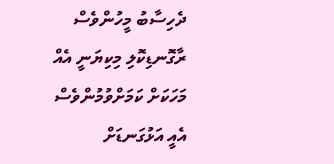ދެހިސާބު މީހުންވެސް ރާގޮނޑިކޮލި މިކިޔަނީ އެއް މަހަކަށް ކަމަށްވުމުންވެސް އެއީ އަޅުގަނޑަށް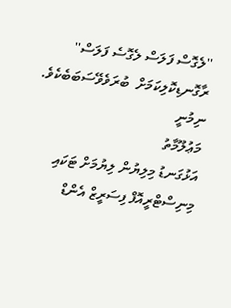''ލެގޮސް ފަލަސް ލެގޮސެ ފަލަސް'' ރާގޮނޑިކޮލިކަމަށް  ބުރަވެވޭސަބަބެކެވެ.
ނިމުނީ
މަޢުލޫމާތު
އަޅުގަނޑު މިލިޔުން ލިޔުމަށް ޓަކައި މިނިސްޓްރީއޮފް ފިސަރީޒް އެންޑް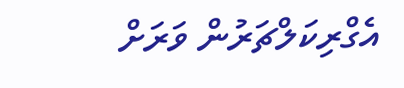އެގްރިކަލްޗަރުން ވަރަށް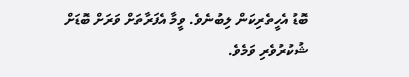ބޮޑު އެހީތެރިކަން ލިބުނެވެ. ވީމާ އެފަރާތަށް ވަރަށް ބޮޑަށް ޝުކުރުވެރި ވަމެވެ.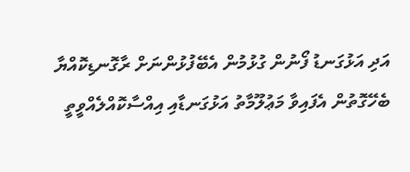އަދި އަޅުގަނޑު ފޯނުން ގުޅުމުން އެބޭފުޅުންނަށް ރާގޮނޑިކޮއްޔާ ބެހޭގޮތުން އެފައިވާ މަޢުލޫމާތު އަޅުގަނޑާއި އިއްސާކޮއްލެއްވީތީ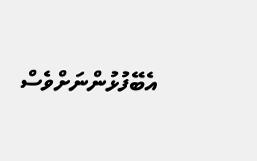އެބޭފުޅުންނަށްވެސް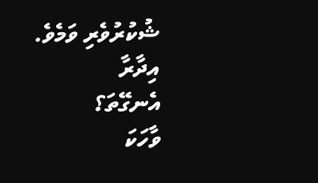ޝުކުރުވެރި ވަމެވެ.
އިދާރާ
އެނގޭތަ؟
ވާހަކަ